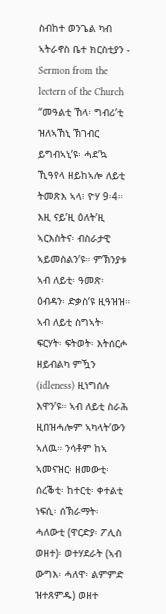ስብከተ ወንጌል ካብ ኣትራኖስ ቤተ ክርስቲያን - Sermon from the lectern of the Church
“መዓልቲ ኸላ፡ ግብሪ’ቲ ዝለኣኸኒ ኽገብር ይግብኣኒ’ዩ፡ ሓደ’ኳ ኺዓየላ ዘይከኣሎ ለይቲ ትመጽእ ኣላ፧ ዮሃ 9፡4።
እዚ ናይ’ዚ ዕለት’ዚ ኣርእስትና፡ ብስራታዊ ኣይመስልን’ዩ። ምኽንያቱ ኣብ ለይቲ፡ ዓመጽ፡ ዕብዳን፡ ድቃስ’ዩ ዚዓዝዝ። ኣብ ለይቲ ስግኣት፡ ፍርሃት፡ ፍትወት፡ እትሰርሖ ዘይብልካ ምዃን (idleness) ዚነግሰሉ እዋን’ዩ። ኣብ ለይቲ ስራሕ ዚበዝሓሎም ኣካላት’ውን ኣለዉ። ንሳቶም ከኣ ኣመናዝር፡ ዘመውቲ፡ ሰረቕቲ፡ ከተርቲ፡ ቀተልቲ ነፍሲ፡ ሰኽራማት፡ ሓለውቲ (ዋርድያ፡ ፖሊስ ወዘተ)፡ ወተሃደራት (ኣብ ውግእ፡ ሓለዋ፡ ልምምድ ዝተጸምዱ) ወዘተ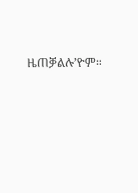ዜጠቓልሉ’ዮም።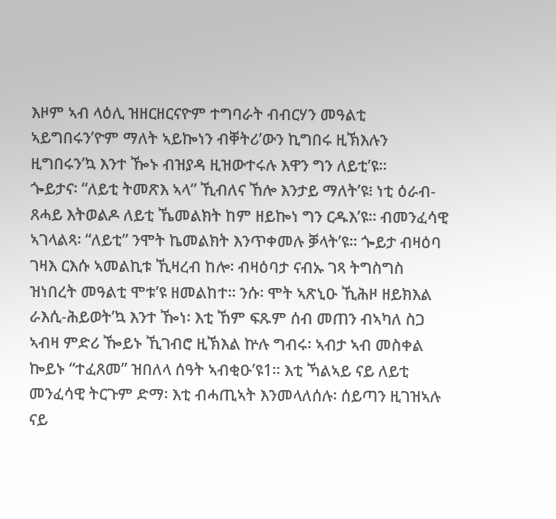እዞም ኣብ ላዕሊ ዝዘርዘርናዮም ተግባራት ብብርሃን መዓልቲ ኣይግበሩን’ዮም ማለት ኣይኰነን ብቐትሪ’ውን ኪግበሩ ዚኽእሉን ዚግበሩን’ኳ እንተ ዀኑ ብዝያዳ ዚዝውተሩሉ እዋን ግን ለይቲ’ዩ።
ጐይታና፡ “ለይቲ ትመጽእ ኣላ” ኺብለና ኸሎ እንታይ ማለት’ዩ፧ ነቲ ዕራብ-ጸሓይ እትወልዶ ለይቲ ኼመልክት ከም ዘይኰነ ግን ርዱእ’ዩ። ብመንፈሳዊ ኣገላልጻ፡ “ለይቲ” ንሞት ኬመልክት እንጥቀመሉ ቓላት’ዩ። ጐይታ ብዛዕባ ገዛእ ርእሱ ኣመልኪቱ ኺዛረብ ከሎ፡ ብዛዕባታ ናብኡ ገጻ ትግስግስ ዝነበረት መዓልቲ ሞቱ’ዩ ዘመልከተ። ንሱ፡ ሞት ኣጽኒዑ ኺሕዞ ዘይክእል ራእሲ-ሕይወት’ኳ እንተ ዀነ፡ እቲ ኸም ፍጹም ሰብ መጠን ብኣካለ ስጋ ኣብዛ ምድሪ ዀይኑ ኺገብሮ ዚኽእል ኵሉ ግብሩ፡ ኣብታ ኣብ መስቀል ኰይኑ “ተፈጸመ” ዝበለላ ሰዓት ኣብቂዑ’ዩ1። እቲ ኻልኣይ ናይ ለይቲ መንፈሳዊ ትርጉም ድማ፡ እቲ ብሓጢኣት እንመላለሰሉ፡ ሰይጣን ዚገዝኣሉ ናይ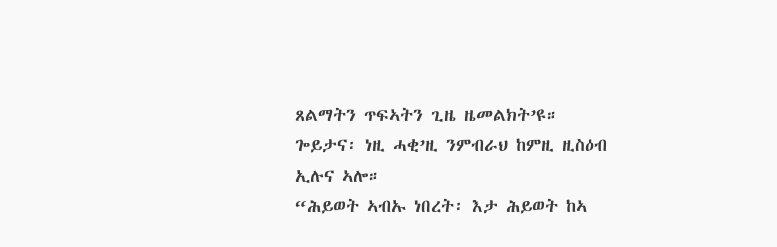ጸልማትን ጥፍኣትን ጊዜ ዜመልክት’ዩ። ጐይታና፡ ነዚ ሓቂ’ዚ ንምብራህ ከምዚ ዚስዕብ ኢሉና ኣሎ።
“ሕይወት ኣብኡ ነበረት፡ እታ ሕይወት ከኣ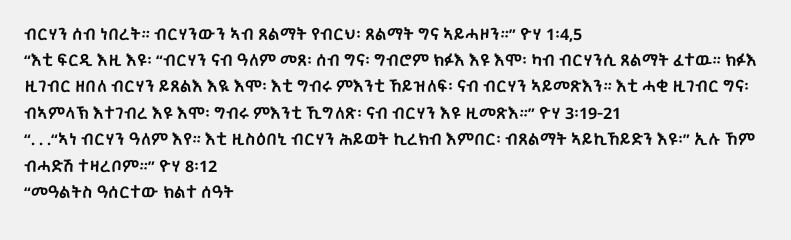ብርሃን ሰብ ነበረት። ብርሃንውን ኣብ ጸልማት የብርህ፡ ጸልማት ግና ኣይሓዞን።” ዮሃ 1፡4,5
“እቲ ፍርዲ እዚ እዩ፡ “ብርሃን ናብ ዓለም መጸ፡ ሰብ ግና፡ ግብሮም ክፉእ እዩ እሞ፡ ካብ ብርሃንሲ ጸልማት ፈተዉ። ክፉእ ዚገብር ዘበለ ብርሃን ይጸልእ እዪ እሞ፡ እቲ ግብሩ ምእንቲ ኸይዝለፍ፡ ናብ ብርሃን ኣይመጽእን። እቲ ሓቂ ዚገብር ግና፡ ብኣምላኽ እተገብረ እዩ እሞ፡ ግብሩ ምእንቲ ኺግለጽ፡ ናብ ብርሃን እዩ ዚመጽእ።” ዮሃ 3፡19-21
“. . .“ኣነ ብርሃን ዓለም እየ። እቲ ዚስዕበኒ ብርሃን ሕይወት ኪረክብ እምበር፡ ብጸልማት ኣይኪኸይድን እዩ፡” ኢሉ ኸም ብሓድሽ ተዛረቦም።” ዮሃ 8፡12
“መዓልትስ ዓሰርተው ክልተ ሰዓት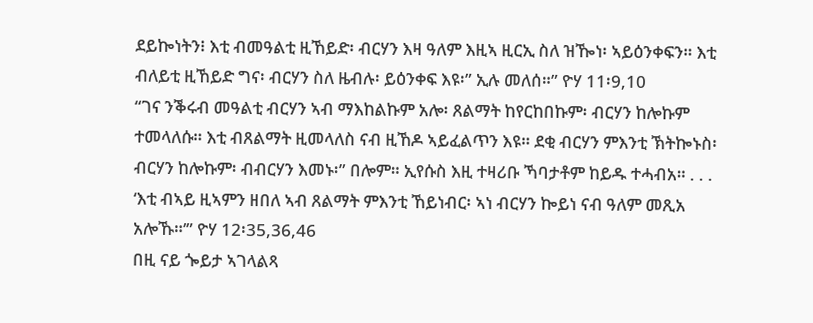ደይኰነትን፧ እቲ ብመዓልቲ ዚኸይድ፡ ብርሃን እዛ ዓለም እዚኣ ዚርኢ ስለ ዝዀነ፡ ኣይዕንቀፍን። እቲ ብለይቲ ዚኸይድ ግና፡ ብርሃን ስለ ዜብሉ፡ ይዕንቀፍ እዩ፡” ኢሉ መለሰ።” ዮሃ 11፡9,10
“ገና ንቕሩብ መዓልቲ ብርሃን ኣብ ማእከልኩም አሎ፡ ጸልማት ከየርከበኩም፡ ብርሃን ከሎኩም ተመላለሱ። እቲ ብጸልማት ዚመላለስ ናብ ዚኸዶ ኣይፈልጥን እዩ። ደቂ ብርሃን ምእንቲ ኽትኰኑስ፡ ብርሃን ከሎኩም፡ ብብርሃን እመኑ፡” በሎም። ኢየሱስ እዚ ተዛሪቡ ኻባታቶም ከይዱ ተሓብአ። . . . ‘እቲ ብኣይ ዚኣምን ዘበለ ኣብ ጸልማት ምእንቲ ኸይነብር፡ ኣነ ብርሃን ኰይነ ናብ ዓለም መጺአ አሎኹ።’” ዮሃ 12፡35,36,46
በዚ ናይ ጐይታ ኣገላልጻ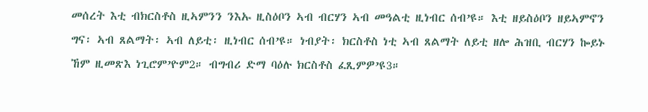መሰረት እቲ ብክርስቶስ ዚኣምንን ንእኡ ዚስዕቦን ኣብ ብርሃን ኣብ መዓልቲ ዚነብር ሰብ’ዩ። እቲ ዘይስዕቦን ዘይኣምኖን ግና፡ ኣብ ጸልማት፡ ኣብ ለይቲ፡ ዚነብር ሰብ’ዩ። ነብያት፡ ክርስቶስ ነቲ ኣብ ጸልማት ለይቲ ዘሎ ሕዝቢ ብርሃን ኰይኑ ኸም ዚመጽእ ነጊሮም’ዮም2። ብግብሪ ድማ ባዕሉ ክርስቶስ ፈጺምዎ’ዩ3።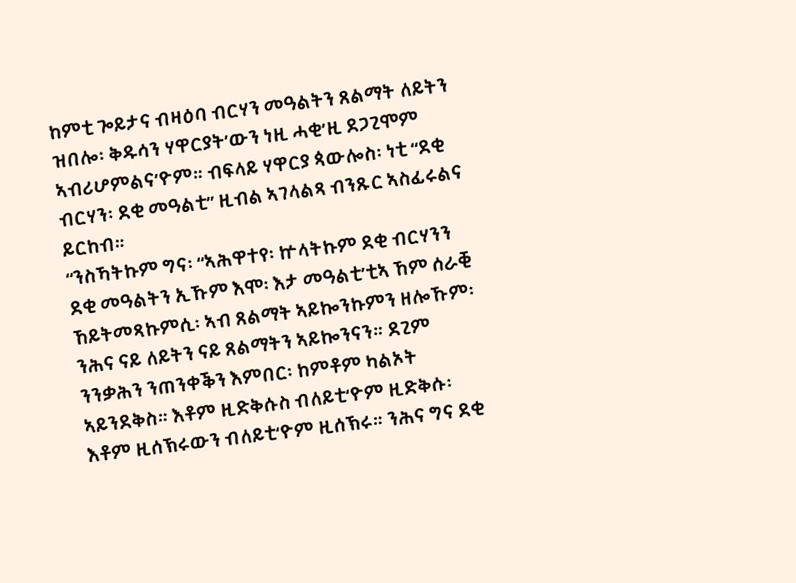ከምቲ ጐይታና ብዛዕባ ብርሃን መዓልትን ጸልማት ለይትን ዝበሎ፡ ቅዱሳን ሃዋርያት’ውን ነዚ ሓቂ’ዚ ደጋጊሞም ኣብሪሆምልና’ዮም። ብፍላይ ሃዋርያ ጳውሎስ፡ ነቲ “ደቂ ብርሃን፡ ደቂ መዓልቲ” ዚብል ኣገላልጻ ብንጹር ኣስፊሩልና ይርከብ።
“ንስኻትኩም ግና፡ “ኣሕዋተየ፡ ኵላትኩም ደቂ ብርሃንን ደቂ መዓልትን ኢኹም እሞ፡ እታ መዓልቲ’ቲኣ ኸም ሰራቒ ኸይትመጻኩምሲ፡ ኣብ ጸልማት ኣይኰንኩምን ዘሎኹም፡ ንሕና ናይ ለይትን ናይ ጸልማትን ኣይኰንናን። ደጊም ንንቃሕን ንጠንቀቕን እምበር፡ ከምቶም ካልኦት ኣይንደቅስ። እቶም ዚድቅሱስ ብለይቲ‘ዮም ዚድቅሱ፡ እቶም ዚሰኽሩውን ብለይቲ‘ዮም ዚሰኽሩ። ንሕና ግና ደቂ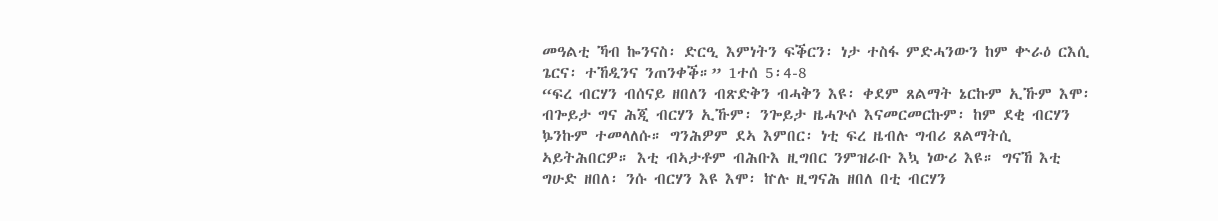መዓልቲ ኻብ ኰንናስ፡ ድርዒ እምነትን ፍቕርን፡ ነታ ተስፋ ምድሓንውን ከም ቍራዕ ርእሲ ጌርና፡ ተኸዲንና ንጠንቀቕ።” 1ተሰ 5፡4-8
“ፍረ ብርሃን ብሰናይ ዘበለን ብጽድቅን ብሓቅን እዩ፡ ቀደም ጸልማት ኔርኩም ኢኹም እሞ፡ ብጐይታ ግና ሕጂ ብርሃን ኢኹም፡ ንጐይታ ዜሓጕሶ እናመርመርኩም፡ ከም ደቂ ብርሃን ኴንኩም ተመላለሱ። ግንሕዎም ደኣ እምበር፡ ነቲ ፍረ ዜብሉ ግብሪ ጸልማትሲ ኣይትሕበርዎ። እቲ ብኣታቶም ብሕቡእ ዚግበር ንምዝራቡ እኳ ነውሪ እዩ። ግናኸ እቲ ግሁድ ዘበለ፡ ንሱ ብርሃን እዩ እሞ፡ ኵሉ ዚግናሕ ዘበለ በቲ ብርሃን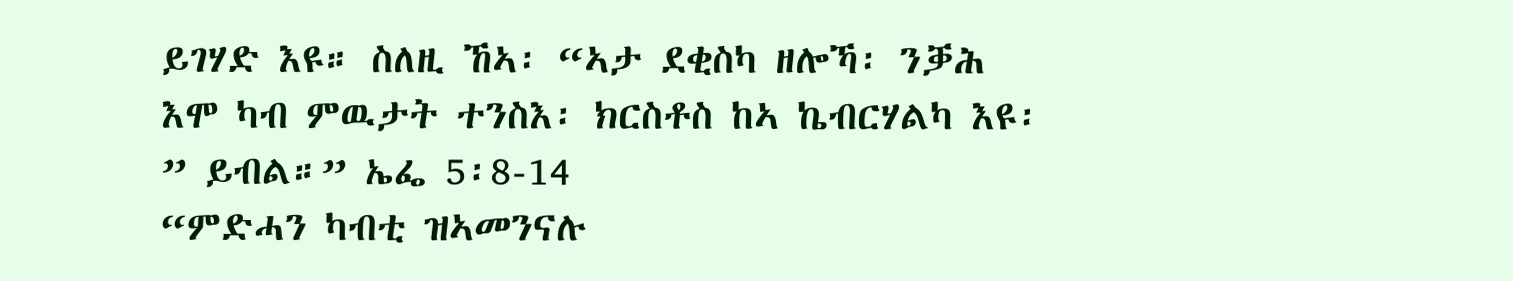ይገሃድ እዩ። ስለዚ ኸኣ፡ “ኣታ ደቂስካ ዘሎኻ፡ ንቓሕ እሞ ካብ ምዉታት ተንስእ፡ ክርስቶስ ከኣ ኬብርሃልካ እዩ፡” ይብል።” ኤፌ 5፡8-14
“ምድሓን ካብቲ ዝኣመንናሉ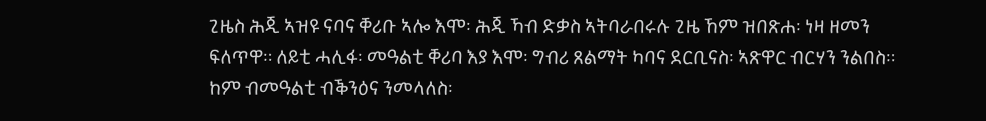ጊዜስ ሕጂ ኣዝዩ ናባና ቐሪቡ ኣሎ እሞ፡ ሕጂ ኻብ ድቃስ ኣትባራበሩሉ ጊዜ ኸም ዝበጽሐ፡ ነዛ ዘመን ፍለጥዋ። ለይቲ ሓሊፋ፡ መዓልቲ ቐሪባ እያ እሞ፡ ግብሪ ጸልማት ካባና ደርቢናስ፡ ኣጽዋር ብርሃን ንልበስ። ከም ብመዓልቲ ብቕንዕና ንመላለስ፡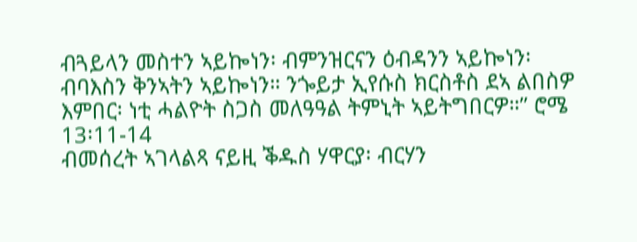ብጓይላን መስተን ኣይኰነን፡ ብምንዝርናን ዕብዳንን ኣይኰነን፡ ብባእስን ቅንኣትን ኣይኰነን። ንጐይታ ኢየሱስ ክርስቶስ ደኣ ልበስዎ እምበር፡ ነቲ ሓልዮት ስጋስ መለዓዓል ትምኒት ኣይትግበርዎ።” ሮሜ 13፡11-14
ብመሰረት ኣገላልጻ ናይዚ ቕዱስ ሃዋርያ፡ ብርሃን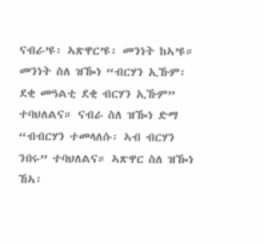ናብራ’ዩ፡ ኣጽዋር’ዩ፡ መንነት ከኣ’ዩ። መንነት ስለ ዝዀነ “ብርሃን ኢኹም፡ ደቂ መዓልቲ ደቂ ብርሃን ኢኹም” ተባህለልና። ናብራ ስለ ዝዀነ ድማ “ብብርሃን ተመላለሱ፡ ኣብ ብርሃን ንበሩ” ተባህለልና። ኣጽዋር ስለ ዝዀነ ኸኣ፡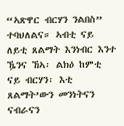“ኣጽዋር ብርሃን ንልበስ” ተባህለልና። ኣብቲ ናይ ለይቲ ጸልማት እንነብር እንተ ዄንና ኸኣ፡ ልክዕ ከምቲ ናይ ብርሃን፡ እቲ ጸልማት’ውን መንነትናን ናብራናን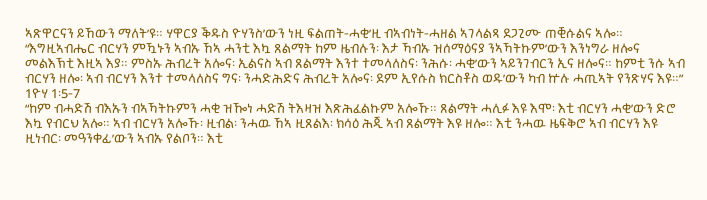ኣጽዋርናን ይኸውን ማለት’ዩ። ሃዋርያ ቕዱስ ዮሃንስ’ውን ነዚ ፍልጠት-ሓቂ’ዚ ብኣብነት-ሓዘል ኣገላልጻ ደጋጊሙ ጠቒሱልና ኣሎ።
“እግዚኣብሔር ብርሃን ምዃኑን ኣብኡ ኸኣ ሓንቲ እኳ ጸልማት ከም ዜብሉን፡ እታ ኻብኡ ዝሰማዕናያ ንኣኻትኩም’ውን እንነግራ ዘሎና መልእኽቲ እዚኣ እያ። ምስኡ ሕብረት አሎና፡ ኢልናስ ኣብ ጸልማት እንተ ተመላለስና፡ ንሕሱ፡ ሓቂ’ውን ኣይንገብርን ኢና ዘሎና። ከምቲ ንሱ ኣብ ብርሃን ዘሎ፡ ኣብ ብርሃን እንተ ተመላለስና ግና፡ ንሓድሕድና ሕብረት አሎና፡ ደም ኢየሱስ ክርስቶስ ወዱ’ውን ካብ ኵሉ ሓጢኣት የንጽሃና እዩ።” 1ዮሃ 1፡5-7
“ከም ብሓድሽ ብእኡን ብኣኻትኩምን ሓቂ ዝዀነ ሓድሽ ትእዛዝ እጽሕፈልኩም አሎኹ። ጸልማት ሓሊፉ እዩ እሞ፡ እቲ ብርሃን ሓቂ’ውን ድሮ እኳ የብርህ አሎ። ኣብ ብርሃን አሎኹ፡ ዚብል፡ ንሓዉ ኸኣ ዚጸልእ፡ ክሳዕ ሕጂ ኣብ ጸልማት እዩ ዘሎ። እቲ ንሓዉ ዜፍቅሮ ኣብ ብርሃን እዩ ዚነብር፡ መዓንቀፊ’ውን ኣብኡ የልቦን። እቲ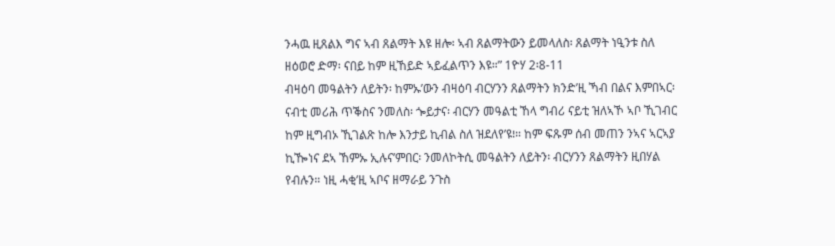ንሓዉ ዚጸልእ ግና ኣብ ጸልማት እዩ ዘሎ፡ ኣብ ጸልማትውን ይመላለስ፡ ጸልማት ነዒንቱ ስለ ዘዕወሮ ድማ፡ ናበይ ከም ዚኸይድ ኣይፈልጥን እዩ።” 1ዮሃ 2፡8-11
ብዛዕባ መዓልትን ለይትን፡ ከምኡ’ውን ብዛዕባ ብርሃንን ጸልማትን ክንድ’ዚ ኻብ በልና እምበኣር፡ ናብቲ መሪሕ ጥቕስና ንመለስ፡ ጐይታና፡ ብርሃን መዓልቲ ኸላ ግብሪ ናይቲ ዝለኣኾ ኣቦ ኺገብር ከም ዚግብኦ ኺገልጽ ከሎ እንታይ ኪብል ስለ ዝደለየ’ዩ፧። ከም ፍጹም ሰብ መጠን ንኣና ኣርኣያ ኪዀነና ደኣ ኸምኡ ኢሉና’ምበር፡ ንመለኮትሲ መዓልትን ለይትን፡ ብርሃንን ጸልማትን ዚበሃል የብሉን። ነዚ ሓቂ’ዚ ኣቦና ዘማራይ ንጉስ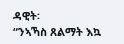ዳዊት፡
“ንኣኻስ ጸልማት እኳ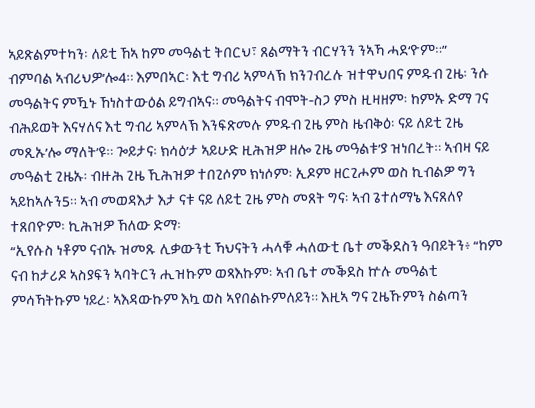ኣይጽልምተካን፡ ለይቲ ኸኣ ከም መዓልቲ ትበርህ፣ ጸልማትን ብርሃንን ንኣኻ ሓደ‘ዮም።”
ብምባል ኣብሪህዎ’ሎ4። እምበኣር፡ እቲ ግብሪ ኣምላኽ ክንገብረሉ ዝተዋህበና ምዱብ ጊዜ፡ ንሱ መዓልትና ምዃኑ ኸነስተውዕል ይግብኣና። መዓልትና ብሞት-ስጋ ምስ ዚዛዘም፡ ከምኡ ድማ ገና ብሕይወት እናሃለና እቲ ግብሪ ኣምላኽ እንፍጽመሉ ምዱብ ጊዜ ምስ ዜብቅዕ፡ ናይ ለይቲ ጊዜ መጺኡ’ሎ ማለት’ዩ። ጐይታና፡ ክሳዕ’ታ ኣይሁድ ዚሕዝዎ ዘሎ ጊዜ መዓልቱ’ያ ዝነበረት። ኣብዛ ናይ መዓልቲ ጊዜኡ፡ ብዙሕ ጊዜ ኺሕዝዎ ተበጊሶም ክነሶም፡ ኢዶም ዘርጊሖም ወስ ኪብልዎ ግን ኣይከኣሉን5። ኣብ መወዳእታ እታ ናቱ ናይ ለይቲ ጊዜ ምስ መጸት ግና፡ ኣብ ጌተሰማኔ እናጸለየ ተጸበዮም፡ ኪሕዝዎ ኸለው ድማ፡
“ኢየሱስ ነቶም ናብኡ ዝመጹ ሊቃውንቲ ኻህናትን ሓላቑ ሓለውቲ ቤተ መቕደስን ዓበይትን፥ “ከም ናብ ከታሪዶ ኣስያፍን ኣባትርን ሒዝኩም ወጻእኩም፡ ኣብ ቤተ መቕደስ ኵሉ መዓልቲ ምሳኻትኩም ነይረ፡ ኣእዳውኩም እኳ ወስ ኣየበልኩምለይን። እዚኣ ግና ጊዜኹምን ስልጣን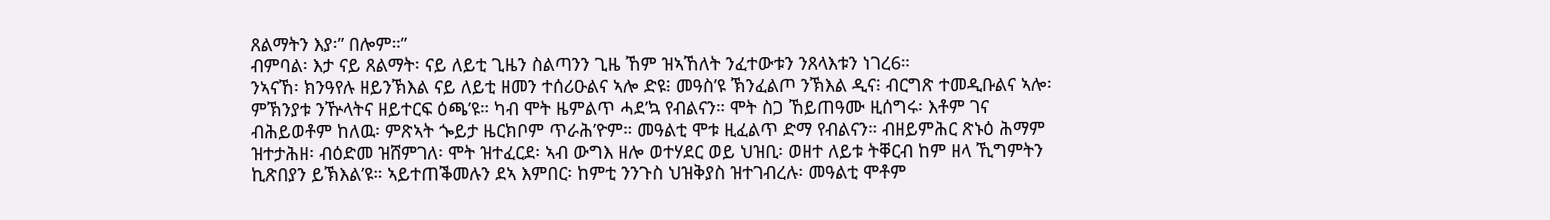ጸልማትን እያ፡” በሎም።”
ብምባል፡ እታ ናይ ጸልማት፡ ናይ ለይቲ ጊዜን ስልጣንን ጊዜ ኸም ዝኣኸለት ንፈተውቱን ንጸላእቱን ነገረ6።
ንኣናኸ፡ ክንዓየሉ ዘይንኽእል ናይ ለይቲ ዘመን ተሰሪዑልና ኣሎ ድዩ፧ መዓስ’ዩ ኽንፈልጦ ንኽእል ዲና፧ ብርግጽ ተመዲቡልና ኣሎ፡ ምኽንያቱ ንዅላትና ዘይተርፍ ዕጫ’ዩ። ካብ ሞት ዜምልጥ ሓደ’ኳ የብልናን። ሞት ስጋ ኸይጠዓሙ ዚሰግሩ፡ እቶም ገና ብሕይወቶም ከለዉ፡ ምጽኣት ጐይታ ዜርክቦም ጥራሕ’ዮም። መዓልቲ ሞቱ ዚፈልጥ ድማ የብልናን። ብዘይምሕር ጽኑዕ ሕማም ዝተታሕዘ፡ ብዕድመ ዝሸምገለ፡ ሞት ዝተፈርደ፡ ኣብ ውግእ ዘሎ ወተሃደር ወይ ህዝቢ፡ ወዘተ ለይቱ ትቐርብ ከም ዘላ ኺግምትን ኪጽበያን ይኽእል’ዩ። ኣይተጠቕመሉን ደኣ እምበር፡ ከምቲ ንንጉስ ህዝቅያስ ዝተገብረሉ፡ መዓልቲ ሞቶም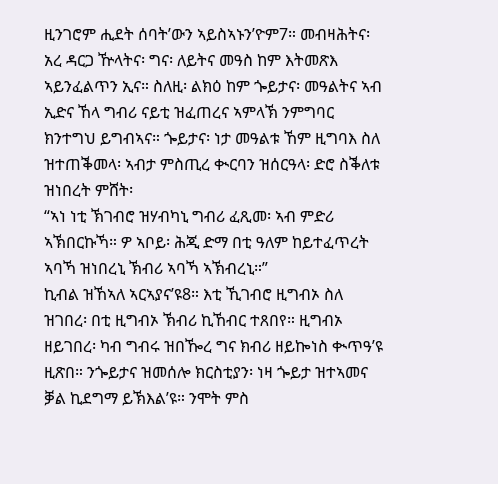ዚንገሮም ሒደት ሰባት’ውን ኣይስኣኑን’ዮም7። መብዛሕትና፡ አረ ዳርጋ ዅላትና፡ ግና፡ ለይትና መዓስ ከም እትመጽእ ኣይንፈልጥን ኢና። ስለዚ፡ ልክዕ ከም ጐይታና፡ መዓልትና ኣብ ኢድና ኸላ ግብሪ ናይቲ ዝፈጠረና ኣምላኽ ንምግባር ክንተግህ ይግብኣና። ጐይታና፡ ነታ መዓልቱ ኸም ዚግባእ ስለ ዝተጠቕመላ፡ ኣብታ ምስጢረ ቊርባን ዝሰርዓላ፡ ድሮ ስቕለቱ ዝነበረት ምሸት፡
“ኣነ ነቲ ኽገብሮ ዝሃብካኒ ግብሪ ፈጺመ፡ ኣብ ምድሪ ኣኽበርኩኻ። ዎ ኣቦይ፡ ሕጂ ድማ በቲ ዓለም ከይተፈጥረት ኣባኻ ዝነበረኒ ኽብሪ ኣባኻ ኣኽብረኒ።”
ኪብል ዝኸኣለ ኣርኣያና’ዩ8። እቲ ኺገብሮ ዚግብኦ ስለ ዝገበረ፡ በቲ ዚግብኦ ኽብሪ ኪኸብር ተጸበየ። ዚግብኦ ዘይገበረ፡ ካብ ግብሩ ዝበዀረ ግና ክብሪ ዘይኰነስ ቊጥዓ’ዩ ዚጽበ። ንጐይታና ዝመሰሎ ክርስቲያን፡ ነዛ ጐይታ ዝተኣመና ቓል ኪደግማ ይኽእል’ዩ። ንሞት ምስ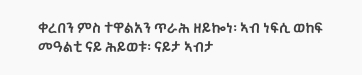ቀረበን ምስ ተዋልአን ጥራሕ ዘይኰነ፡ ኣብ ነፍሲ ወከፍ መዓልቲ ናይ ሕይወቱ፡ ናይታ ኣብታ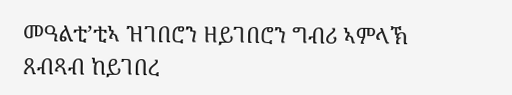መዓልቲ’ቲኣ ዝገበሮን ዘይገበሮን ግብሪ ኣምላኽ ጸብጻብ ከይገበረ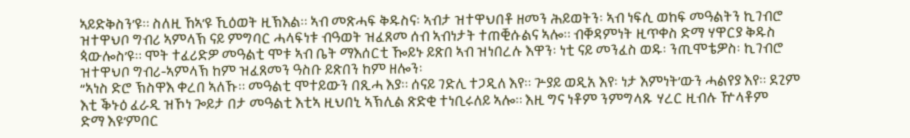ኣይድቅስን’ዩ። ስለዚ ኸኣ’ዩ ኺዕወት ዚኽእል። ኣብ መጽሓፍ ቅዱስና፡ ኣብታ ዝተዋህበቶ ዘመን ሕይወትን፡ ኣብ ነፍሲ ወከፍ መዓልትን ኪገብሮ ዝተዋህቦ ግብሪ ኣምላኽ ናይ ምግባር ሓላፍነቱ ብዓወት ዝፈጸመ ሰብ ኣብነታት ተጠቒሱልና ኣሎ። ብቐዳምነት ዚጥቀስ ድማ ሃዋርያ ቅዱስ ጳውሎስ’ዩ። ሞት ተፈሪድዎ መዓልቲ ሞቱ ኣብ ቤት ማእሰርቲ ዀይኑ ይጽበ ኣብ ዝነበረሉ እዋን፡ ነቲ ናይ መንፈስ ወዱ፡ ንጢሞቴዎስ፡ ኪገብሮ ዝተዋህቦ ግብሪ-ኣምላኽ ከም ዝፈጸመን ዓስቡ ይጽበን ከም ዘሎን፡
“ኣነስ ድሮ ኽስዋእ ቀረበ ኣለኹ። መዓልቲ ሞተይውን በጺሓ እያ። ሰናይ ገድሊ ተጋዲለ እየ። ጕያይ ወዲአ እየ፡ ነታ እምነት’ውን ሓልየያ እየ። ደጊም እቲ ቕኑዕ ፈራዲ ዝኾነ ጐይታ በታ መዓልቲ እቲኣ ዚህበኒ ኣኽሊል ጽድቂ ተነቢሩለይ ኣሎ። እዚ ግና ነቶም ንምግላጹ ሃረር ዚብሉ ዅላቶም
ድማ እዩ’ምበር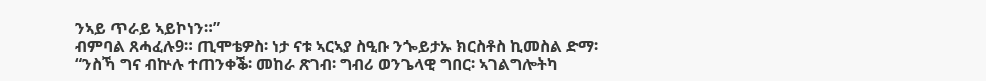ንኣይ ጥራይ ኣይኮነን።”
ብምባል ጸሓፈሉ9። ጢሞቴዎስ፡ ነታ ናቱ ኣርኣያ ስዒቡ ንጐይታኡ ክርስቶስ ኪመስል ድማ፡
“ንስኻ ግና ብኵሉ ተጠንቀቕ፡ መከራ ጽገብ፡ ግብሪ ወንጌላዊ ግበር፡ ኣገልግሎትካ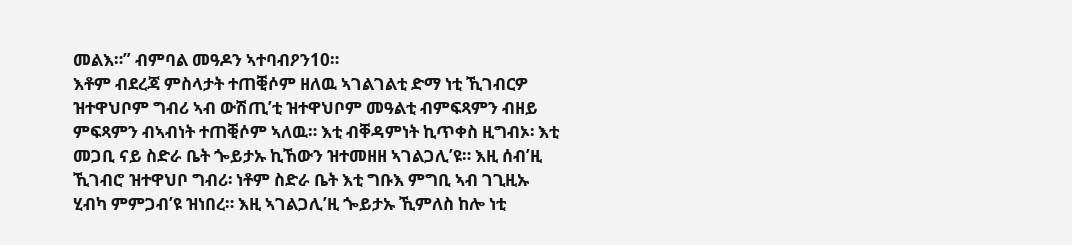መልእ።” ብምባል መዓዶን ኣተባብዖን10።
እቶም ብደረጃ ምስላታት ተጠቒሶም ዘለዉ ኣገልገልቲ ድማ ነቲ ኺገብርዎ ዝተዋህቦም ግብሪ ኣብ ውሽጢ’ቲ ዝተዋህቦም መዓልቲ ብምፍጻምን ብዘይ ምፍጻምን ብኣብነት ተጠቒሶም ኣለዉ። እቲ ብቐዳምነት ኪጥቀስ ዚግብኦ፡ እቲ መጋቢ ናይ ስድራ ቤት ጐይታኡ ኪኸውን ዝተመዘዘ ኣገልጋሊ’ዩ። እዚ ሰብ’ዚ ኺገብሮ ዝተዋህቦ ግብሪ፡ ነቶም ስድራ ቤት እቲ ግቡእ ምግቢ ኣብ ገጊዚኡ ሂብካ ምምጋብ’ዩ ዝነበረ። እዚ ኣገልጋሊ’ዚ ጐይታኡ ኺምለስ ከሎ ነቲ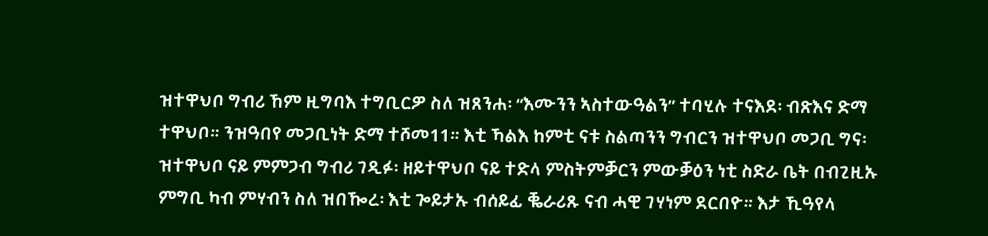ዝተዋህቦ ግብሪ ኸም ዚግባእ ተግቢርዎ ስለ ዝጸንሐ፡ “እሙንን ኣስተውዓልን” ተባሂሉ ተናእደ፡ ብጽእና ድማ ተዋህቦ። ንዝዓበየ መጋቢነት ድማ ተሾመ11። እቲ ኻልእ ከምቲ ናቱ ስልጣንን ግብርን ዝተዋህቦ መጋቢ ግና፡ ዝተዋህቦ ናይ ምምጋብ ግብሪ ገዲፉ፡ ዘይተዋህቦ ናይ ተድላ ምስትምቓርን ምውቓዕን ነቲ ስድራ ቤት በብጊዚኡ ምግቢ ካብ ምሃብን ስለ ዝበዀረ፡ እቲ ጐይታኡ ብሰይፊ ቘራሪጹ ናብ ሓዊ ገሃነም ደርበዮ። እታ ኺዓየላ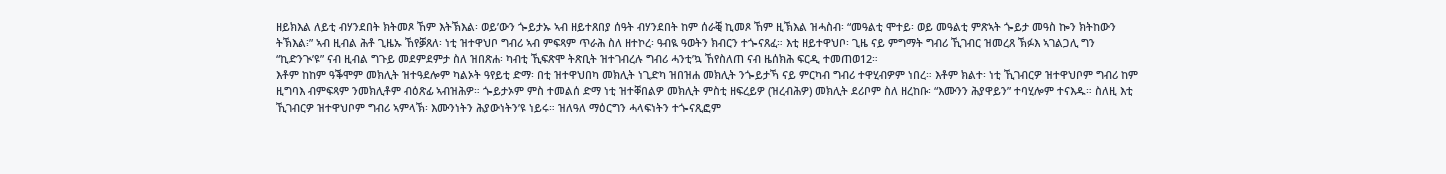ዘይክእል ለይቲ ብሃንደበት ክትመጾ ኸም እትኽእል፡ ወይ’ውን ጐይታኡ ኣብ ዘይተጸበያ ሰዓት ብሃንደበት ከም ሰራቒ ኪመጾ ኸም ዚኽእል ዝሓስብ፡ “መዓልቲ ሞተይ፡ ወይ መዓልቲ ምጽኣት ጐይታ መዓስ ኰን ክትከውን ትኽእል፧” ኣብ ዚብል ሕቶ ጊዜኡ ኸየቓጸለ፡ ነቲ ዝተዋህቦ ግብሪ ኣብ ምፍጻም ጥራሕ ስለ ዘተኮረ፡ ዓብዪ ዓወትን ክብርን ተጐናጸፈ። እቲ ዘይተዋህቦ፡ ጊዜ ናይ ምግማት ግብሪ ኺገብር ዝመረጸ ኽፉእ ኣገልጋሊ ግን “ኪድንጒ’ዩ” ናብ ዚብል ግጉይ መደምደምታ ስለ ዝበጽሐ፡ ካብቲ ኺፍጽሞ ትጽቢት ዝተገብረሉ ግብሪ ሓንቲ’ኳ ኸየስለጠ ናብ ዜሰክሕ ፍርዲ ተመጠወ12።
እቶም ከከም ዓቕሞም መክሊት ዝተዓደሎም ካልኦት ዓየይቲ ድማ፡ በቲ ዝተዋህበካ መክሊት ነጊድካ ዝበዝሐ መክሊት ንጐይታኻ ናይ ምርካብ ግብሪ ተዋሂብዎም ነበረ። እቶም ክልተ፡ ነቲ ኺገብርዎ ዝተዋህቦም ግብሪ ከም ዚግባእ ብምፍጻም ንመክሊቶም ብዕጽፊ ኣብዝሕዎ። ጐይታኦም ምስ ተመልሰ ድማ ነቲ ዝተቐበልዎ መክሊት ምስቲ ዘፍረይዎ (ዝረብሕዎ) መክሊት ደሪቦም ስለ ዘረከቡ፡ “እሙንን ሕያዋይን” ተባሂሎም ተናእዱ። ስለዚ እቲ ኺገብርዎ ዝተዋህቦም ግብሪ ኣምላኽ፡ እሙንነትን ሕያውነትን’ዩ ነይሩ። ዝለዓለ ማዕርግን ሓላፍነትን ተጐናጺፎም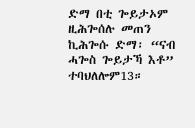ድማ በቲ ጐይታኦም ዚሕጐሰሉ መጠን ኪሕጐሱ ድማ፡ “ናብ ሓጐስ ጐይታኻ እቶ” ተባህለሎም13።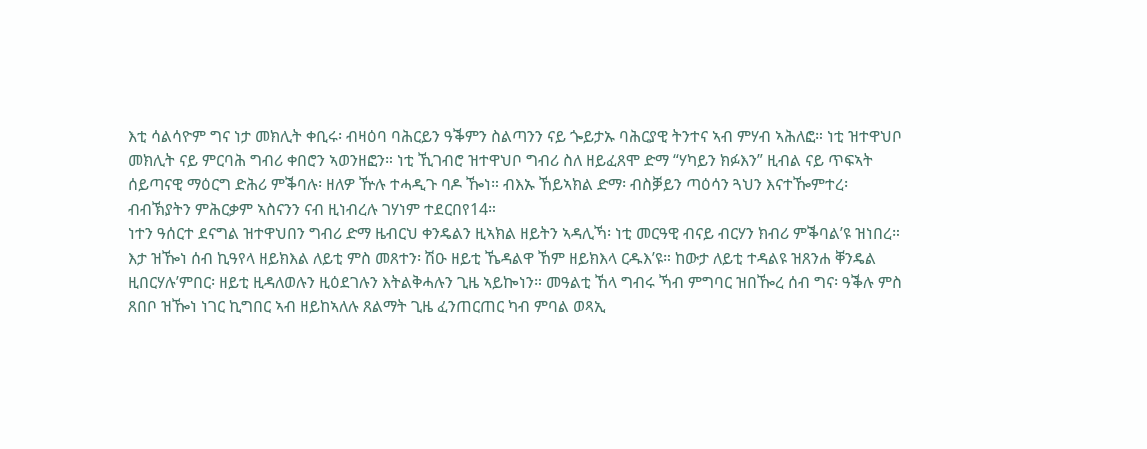እቲ ሳልሳዮም ግና ነታ መክሊት ቀቢሩ፡ ብዛዕባ ባሕርይን ዓቕምን ስልጣንን ናይ ጐይታኡ ባሕርያዊ ትንተና ኣብ ምሃብ ኣሕለፎ። ነቲ ዝተዋህቦ መክሊት ናይ ምርባሕ ግብሪ ቀበሮን ኣወንዘፎን። ነቲ ኺገብሮ ዝተዋህቦ ግብሪ ስለ ዘይፈጸሞ ድማ “ሃካይን ክፉእን” ዚብል ናይ ጥፍኣት ሰይጣናዊ ማዕርግ ድሕሪ ምቕባሉ፡ ዘለዎ ዅሉ ተሓዲጉ ባዶ ዀነ። ብእኡ ኸይኣክል ድማ፡ ብስቓይን ጣዕሳን ጓህን እናተዀምተረ፡ ብብኽያትን ምሕርቃም ኣስናንን ናብ ዚነብረሉ ገሃነም ተደርበየ14።
ነተን ዓሰርተ ደናግል ዝተዋህበን ግብሪ ድማ ዜብርህ ቀንዴልን ዚኣክል ዘይትን ኣዳሊኻ፡ ነቲ መርዓዊ ብናይ ብርሃን ክብሪ ምቕባል’ዩ ዝነበረ። እታ ዝዀነ ሰብ ኪዓየላ ዘይክእል ለይቲ ምስ መጸተን፡ ሽዑ ዘይቲ ኼዳልዋ ኸም ዘይክእላ ርዱእ’ዩ። ከውታ ለይቲ ተዳልዩ ዝጸንሐ ቐንዴል ዚበርሃሉ’ምበር፡ ዘይቲ ዚዳለወሉን ዚዕደገሉን እትልቅሓሉን ጊዜ ኣይኰነን። መዓልቲ ኸላ ግብሩ ኻብ ምግባር ዝበዀረ ሰብ ግና፡ ዓቕሉ ምስ ጸበቦ ዝዀነ ነገር ኪግበር ኣብ ዘይከኣለሉ ጸልማት ጊዜ ፈንጠርጠር ካብ ምባል ወጻኢ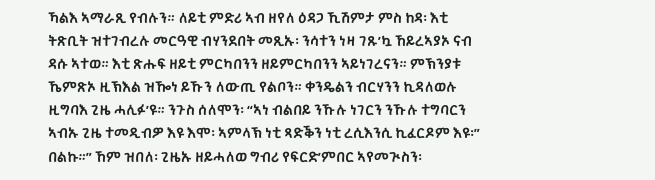ኻልእ ኣማራጺ የብሉን። ለይቲ ምድሪ ኣብ ዘየለ ዕዳጋ ኺሽምታ ምስ ከዳ፡ እቲ ትጽቢት ዝተገብረሉ መርዓዊ ብሃንደበት መጺኡ፡ ንሳተን ነዛ ገጹ’ኳ ኸይረኣያኦ ናብ ዳሱ ኣተወ። እቲ ጽሑፍ ዘይቲ ምርካበንን ዘይምርካበንን ኣይነገረናን። ምኽንያቱ ኼምጽኦ ዚኽእል ዝዀነ ይኹን ለውጢ የልቦን። ቀንዴልን ብርሃንን ኪዳለወሉ ዚግባእ ጊዜ ሓሊፉ’ዩ። ንጉስ ሰለሞን፡ “ኣነ ብልበይ ንኹሉ ነገርን ንኹሉ ተግባርን ኣብኡ ጊዜ ተመዲብዎ እዩ እሞ፡ ኣምላኽ ነቲ ጻድቕን ነቲ ረሲእንሲ ኪፈርዶም እዩ፡” በልኩ።” ኸም ዝበለ፡ ጊዜኡ ዘይሓለወ ግብሪ የፍርድ’ምበር ኣየመጒስን፡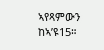ኣየጻምውን ከኣ’ዩ15።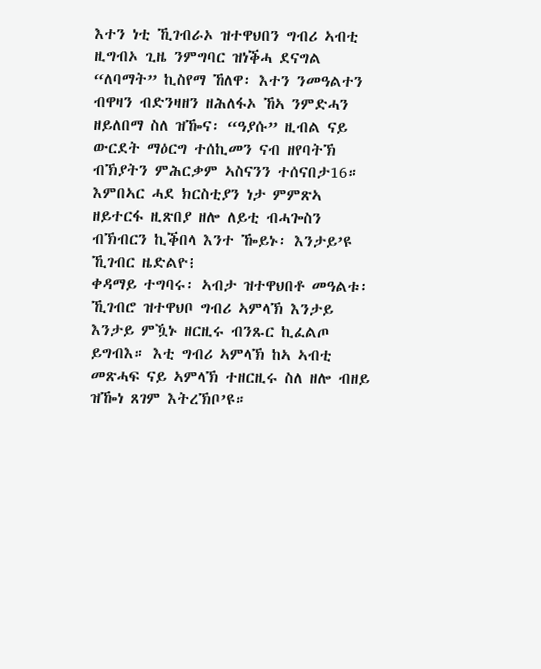እተን ነቲ ኺገብራኦ ዝተዋህበን ግብሪ ኣብቲ ዚግብኦ ጊዜ ንምግባር ዝነቕሓ ደናግል “ለባማት” ኪስየማ ኸለዋ፡ እተን ንመዓልተን ብዋዛን ብድንዛዘን ዘሕለፋኦ ኸኣ ንምድሓን ዘይለበማ ስለ ዝዀና፡ “ዓያሱ” ዚብል ናይ ውርደት ማዕርግ ተሰኪመን ናብ ዘየባትኽ ብኽያትን ምሕርቃም ኣስናንን ተሰናበታ16።
እምበኣር ሓደ ክርስቲያን ነታ ምምጽኣ ዘይተርፋ ዚጽበያ ዘሎ ለይቲ ብሓጐስን ብኽብርን ኪቕበላ እንተ ዀይኑ፡ እንታይ’ዩ ኺገብር ዜድልዮ፧
ቀዳማይ ተግባሩ፡ ኣብታ ዝተዋህበቶ መዓልቱ፡ ኺገብሮ ዝተዋህቦ ግብሪ ኣምላኽ እንታይ እንታይ ምዃኑ ዘርዚሩ ብንጹር ኪፈልጦ ይግብእ። እቲ ግብሪ ኣምላኽ ከኣ ኣብቲ መጽሓፍ ናይ ኣምላኽ ተዘርዚሩ ስለ ዘሎ ብዘይ ዝዀነ ጸገም እትረኽቦ’ዩ።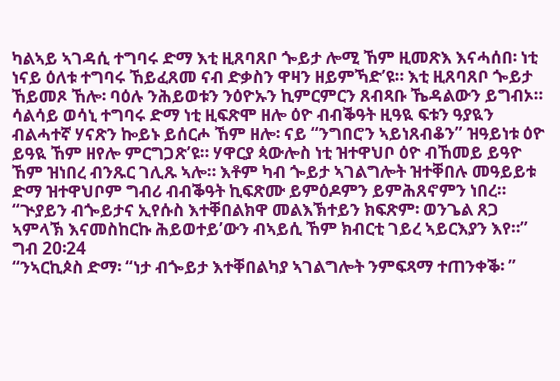ካልኣይ ኣገዳሲ ተግባሩ ድማ እቲ ዚጸባጸቦ ጐይታ ሎሚ ኸም ዚመጽእ እናሓሰበ፡ ነቲ ነናይ ዕለቱ ተግባሩ ኸይፈጸመ ናብ ድቃስን ዋዛን ዘይምኻድ’ዩ። እቲ ዚጸባጸቦ ጐይታ ኸይመጾ ኸሎ፡ ባዕሉ ንሕይወቱን ንዕዮኡን ኪምርምርን ጸብጻቡ ኼዳልውን ይግብኦ።
ሳልሳይ ወሳኒ ተግባሩ ድማ ነቲ ዚፍጽሞ ዘሎ ዕዮ ብብቕዓት ዚዓዪ ፍቱን ዓያዪን ብልሓተኛ ሃናጽን ኰይኑ ይሰርሖ ኸም ዘሎ፡ ናይ “ንግበሮን ኣይነጸብቆን” ዝዓይነቱ ዕዮ ይዓዪ ኸም ዘየሎ ምርግጋጽ’ዩ። ሃዋርያ ጳውሎስ ነቲ ዝተዋህቦ ዕዮ ብኸመይ ይዓዮ ኸም ዝነበረ ብንጹር ገሊጹ ኣሎ። እቶም ካብ ጐይታ ኣገልግሎት ዝተቐበሉ መዓይይቱ ድማ ዝተዋህቦም ግብሪ ብብቕዓት ኪፍጽሙ ይምዕዶምን ይምሕጸኖምን ነበረ።
“ጒያይን ብጐይታና ኢየሱስ እተቐበልክዋ መልእኽተይን ክፍጽም፡ ወንጌል ጸጋ ኣምላኽ እናመስከርኩ ሕይወተይ’ውን ብኣይሲ ኸም ክብርቲ ገይረ ኣይርእያን እየ።” ግብ 20፡24
“ንኣርኪጶስ ድማ፡ “ነታ ብጐይታ እተቐበልካያ ኣገልግሎት ንምፍጻማ ተጠንቀቕ፡ ”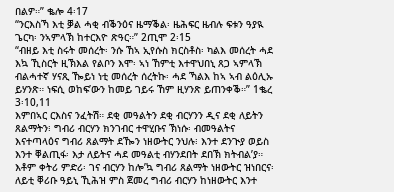በልዎ።” ቈሎ 4፡17
“ንርእስኻ እቲ ቓል ሓቂ ብቕንዕና ዜማቕል፡ ዜሕፍር ዜብሉ ፍቱን ዓያዪ ጌርካ፡ ንኣምላኽ ከተርእዮ ጽዓር።” 2ጢሞ 2፡15
“ብዘይ እቲ ስሩት መሰረት፡ ንሱ ኸኣ ኢየሱስ ክርስቶስ፡ ካልእ መሰረት ሓደ እኳ ኺስርት ዚኽእል የልቦን እሞ፡ ኣነ ኸምቲ እተዋህበኒ ጸጋ ኣምላኽ ብልሓተኛ ሃናጺ ዀይነ ነቲ መሰረት ሰረትኩ፡ ሓደ ኻልእ ከኣ ኣብ ልዕሊኡ ይሃንጽ። ነፍሲ ወከፍ’ውን ከመይ ገይሩ ኸም ዚሃንጽ ይጠንቀቕ።” 1ቈረ 3፡10,11
እምበኣር ርእስና ንፈትሽ። ደቂ መዓልትን ደቂ ብርሃንን ዲና ደቂ ለይትን ጸልማትን፧ ግብሪ ብርሃን ክንገብር ተዋሂቡና ኽነሱ፡ ብመዓልትና እናተጣላዕና ግብሪ ጸልማት ደዀን ነዘውትር ንህሉ፧ እንተ ደንጒያ ወይስ እንተ ቐልጢፋ፡ እታ ለይትና ሓደ መዓልቲ ብሃንደበት ደበኽ ክትብል’ያ። እቶም ቀትሪ ምድሪ፡ ገና ብርሃን ከሎ’ኳ ግብሪ ጸልማት ነዘውትር ዝነበርና፡ ለይቲ ቐሪቡ ዓይኒ ኺሕዝ ምስ ጀመረ ግብሪ ብርሃን ከነዘውትር እንተ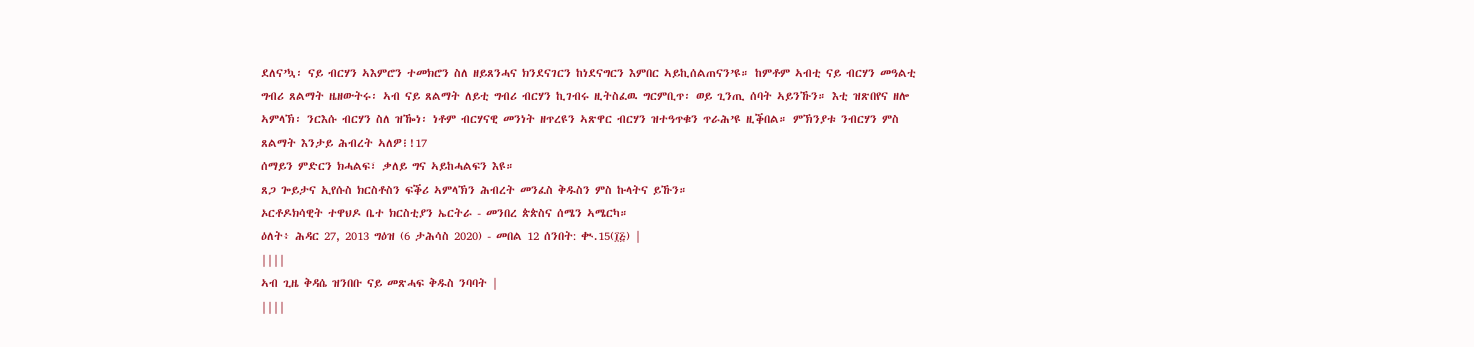ደለና’ኳ፡ ናይ ብርሃን ኣእምሮን ተመክሮን ስለ ዘይጸንሓና ክንደናገርን ከነደናግርን እምበር ኣይኪሰልጠናን’ዩ። ከምቶም ኣብቲ ናይ ብርሃን መዓልቲ ግብሪ ጸልማት ዜዘውትሩ፡ ኣብ ናይ ጸልማት ለይቲ ግብሪ ብርሃን ኪገብሩ ዚትስፈዉ ግርምቢጥ፡ ወይ ጊንጢ ሰባት ኣይንኹን። እቲ ዝጽበየና ዘሎ ኣምላኽ፡ ንርእሱ ብርሃን ስለ ዝዀነ፡ ነቶም ብርሃናዊ መንነት ዘጥረዩን ኣጽዋር ብርሃን ዝተዓጥቁን ጥራሕ’ዩ ዚቕበል። ምኽንያቱ ንብርሃን ምስ ጸልማት እንታይ ሕብረት ኣለዎ፧!17
ሰማይን ምድርን ክሓልፍ፣ ቃለይ ግና ኣይከሓልፍን እዩ።
ጸጋ ጐይታና ኢየሱስ ክርስቶስን ፍቕሪ ኣምላኽን ሕብረት መንፈስ ቅዱስን ምስ ኩላትና ይኹን።
ኦርቶዶክሳዊት ተዋህዶ ቤተ ክርስቲያን ኤርትራ - መንበረ ጵጵስና ሰሜን ኣሜርካ።
ዕለት፥ ሕዳር 27, 2013 ግዕዝ (6 ታሕሳስ 2020) - መበል 12 ሰንበት: ቊ.15(፲፭) |
||||
ኣብ ጊዜ ቅዳሴ ዝንበቡ ናይ መጽሓፍ ቅዱስ ንባባት |
||||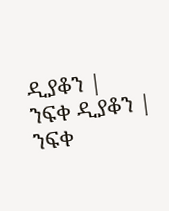ዲያቆን |
ንፍቀ ዲያቆን |
ንፍቀ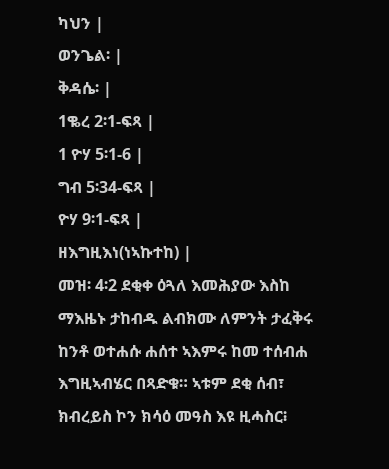ካህን |
ወንጌል፡ |
ቅዳሴ፡ |
1ቈረ 2፡1-ፍጻ |
1 ዮሃ 5፡1-6 |
ግብ 5፡34-ፍጻ |
ዮሃ 9፡1-ፍጻ |
ዘእግዚእነ(ነኣኩተከ) |
መዝ፡ 4፡2 ደቂቀ ዕጓለ እመሕያው እስከ ማእዜኑ ታከብዱ ልብክሙ ለምንት ታፈቅሩ ከንቶ ወተሐሱ ሐሰተ ኣእምሩ ከመ ተሰብሐ እግዚኣብሄር በጻድቁ። ኣቱም ደቂ ሰብ፣ ክብረይስ ኮን ክሳዕ መዓስ እዩ ዚሓስር፧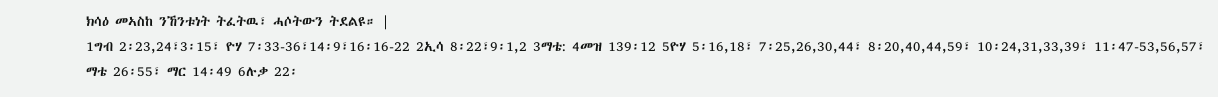ክሳዕ መኣስከ ንኸንቱነት ትፈትዉ፣ ሓሶትውን ትደልዩ። |
1ግብ 2፡23,24፣3፡15፣ ዮሃ 7፡33-36፣14፡9፣16፡16-22 2ኢሳ 8፡22፣9፡1,2 3ማቴ: 4መዝ 139፡12 5ዮሃ 5፡16,18፣ 7፡25,26,30,44፣ 8፡20,40,44,59፣ 10፡24,31,33,39፣ 11፡47-53,56,57፣ ማቴ 26፡55፣ ማር 14፡49 6ሉቃ 22፡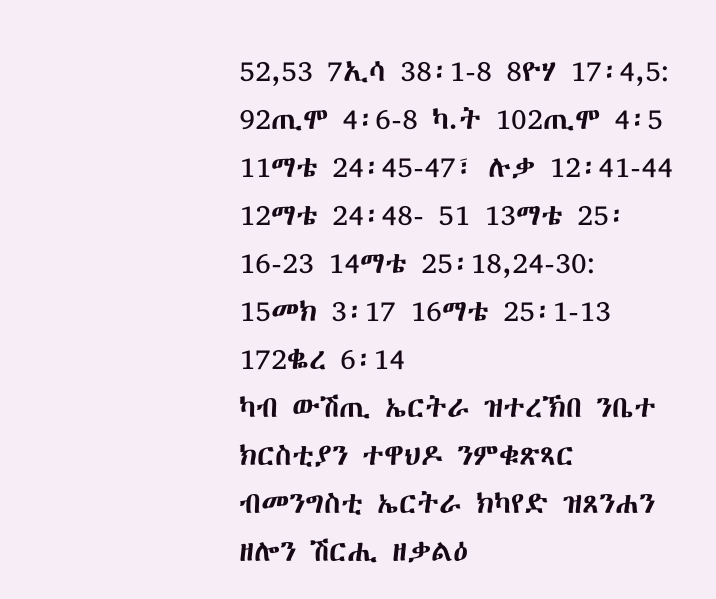52,53 7ኢሳ 38፡1-8 8ዮሃ 17፡4,5: 92ጢሞ 4፡6-8 ካ.ት 102ጢሞ 4፡5 11ማቴ 24፡45-47፣ ሉቃ 12፡41-44 12ማቴ 24፡48- 51 13ማቴ 25፡16-23 14ማቴ 25፡18,24-30: 15መክ 3፡17 16ማቴ 25፡1-13 172ቈረ 6፡14
ካብ ውሽጢ ኤርትራ ዝተረኽበ ንቤተ ክርስቲያን ተዋህዶ ንምቁጽጻር ብመንግስቲ ኤርትራ ክካየድ ዝጸንሐን ዘሎን ሽርሒ ዘቃልዕ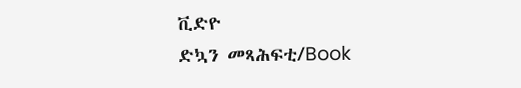ቪድዮ
ድኳን መጻሕፍቲ/Book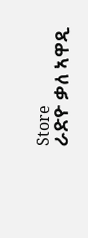Store
ራድዮ ቃለ ኣዋዲ